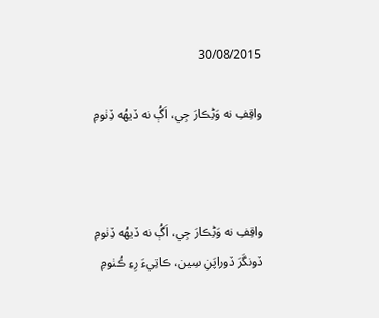30/08/2015

واقِفِ نه وَڻِڪارَ جِي، اَڳُ نه ڏيهُه ڏِٺومِ



واقِفِ نه وَڻِڪارَ جِي، اَڳُ نه ڏيهُه ڏِٺومِ
ڏونگَرَ ڏوراپَنِ سِين، ڪاتِيءَ رِءِ ڪُٺومِ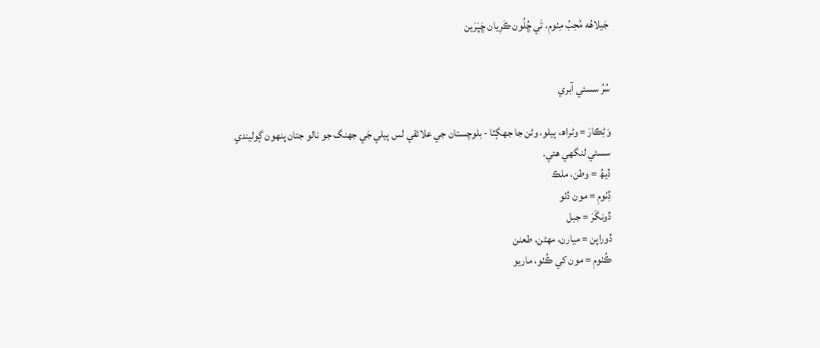جَيلاهُه مُحِبُ مِٺومِ، تَي ڇُلُون ڪَرِيان ڇَپَرَين


سُرُ سسئي آبري

وَڻِڪارَ = وڻراھ، ٻيلو، وڻن جا جهڳٽا - بلوچستان جي علائقي لس ٻيلي جَي جهنگ جو نالو جتان پنهون ڳوليندي سسئي لنگهي هئي.
ڏيھُ = وطن، ملڪ
ڏِٺومِ = مون ڏٺو
ڏونگَرَ = جبل
ڏوراپن = ميارن، مهڻن، طعنن
ڪُٺومِ = مون کي ڪُٺو، ماريو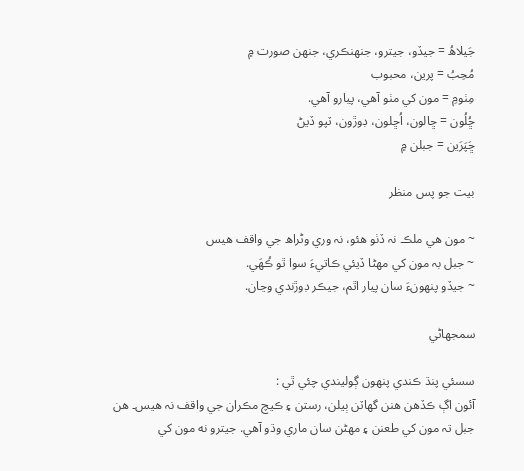جَيلاھُ = جيڏو، جيترو، جنهنڪري، جنهن صورت ۾
مُحِبُ = پرين، محبوب
مِٺومِ = مون کي مٺو آهي، پيارو آهي.
ڇُلُون = ڇالون، اُڇلون، ڊوڙون، ٽپو ڏيڻ
ڇَپَرَين = جبلن ۾

بيت جو پس منظر

~ مون هي ملڪ نہ ڏٺو هئو، نہ وري وڻراھ جي واقف هيس
~ جبل بہ مون کي مهڻا ڏيئي ڪاتيءَ سوا ٿو ڪُهَي.
~ جيڏو پنهونءَ سان پيار اٿم، جيڪر ڊوڙندي وڃان.

سمجهاڻي

سسئي پنڌ ڪندي پنهون ڳوليندي چئي ٿي :
آئون اڳ ڪڏهن هنن گهاٽن ٻيلن، رستن ۽ ڪيچ مڪران جي واقف نہ هيس۔ هن جبل تہ مون کي طعنن ۽ مهڻن سان ماري وڌو آهي. جيترو نه مون کي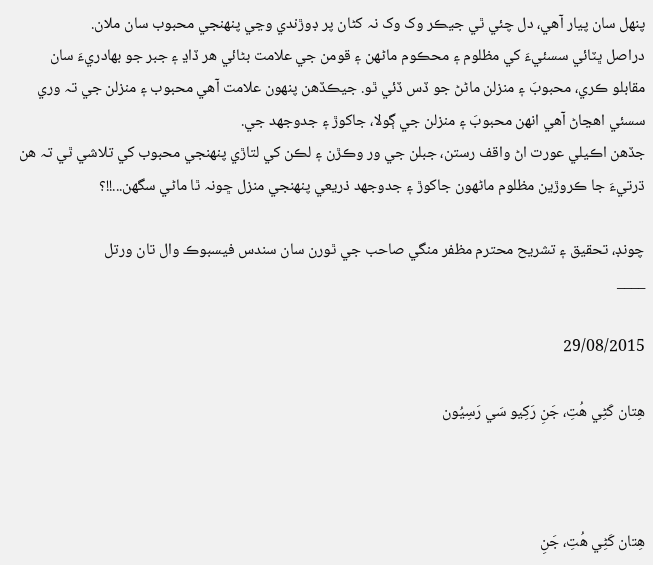پنهل سان پيار آهي، دل چئي ٿي جيڪر وک وک نہ کڻان پر ڊوڙندي وڃي پنهنجي محبوب سان ملان.
دراصل ڀٽائي سسئيءَ کي مظلوم ۽ محڪوم ماڻهن ۽ قومن جي علامت بڻائي هر ڏاڍ ۽ جبر جو بهادريءَ سان مقابلو ڪري، محبوبَ ۽ منزلن ماڻڻ جو ڏس ڏئي ٿو. جيڪڏهن پنهون علامت آهي محبوب ۽ منزلن جي تہ وري سسئي اهڃاڻ آهي انهن محبوبَ ۽ منزلن جي ڳولا، جاکوڙ ۽ جدوجهد جي.
جڏهن اڪيلي عورت اڻ واقف رستن، جبلن جي ور وڪڙن ۽ لڪن کي لتاڙي پنهنجي محبوب کي تلاشي ٿي تہ هن ڌرتيءَ جا ڪروڙين مظلوم ماڻهون جاکوڙ ۽ جدوجهد ذريعي پنهنجي منزل ڇونہ ٿا ماڻي سگهن...!!؟

چونڊ، تحقيق ۽ تشريح محترم مظفر منگي صاحب جي ٿورن سان سندس فيسبوڪ وال تان ورتل
____

29/08/2015

هِتان کَڻِي هُتِ، جَنِ رَکِيو سَي رَسِيُون



هِتان کَڻِي هُتِ، جَنِ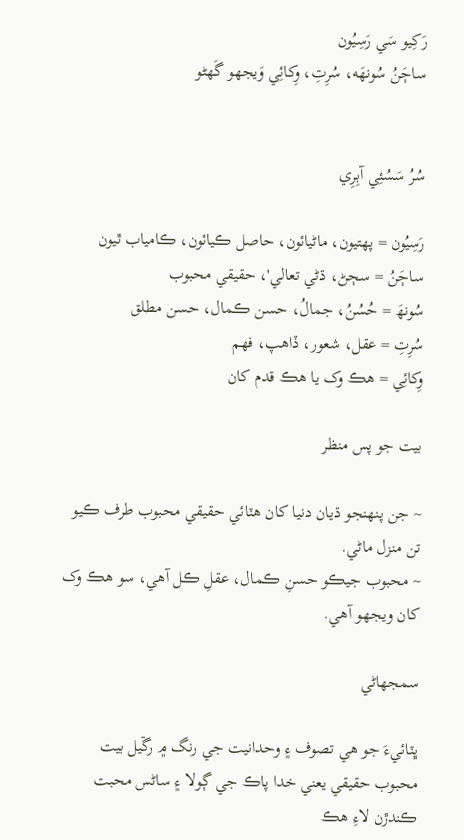رَکِيو سَي رَسِيُون
ساڄَنُ سُونهَه، سُرِتِ، وِکائِي وَيجهو گَهڻو


سُرُ سَسُئِي آبِرِي

رَسِيُون = پهتيون، ماڻيائون، حاصل ڪيائون، ڪامياب ٿيون
ساڄَنُ = سڄڻ، ڌڻي تعالي'، حقيقي محبوب
سُونھَ = حُسُنُ، جمالُ، حسن ڪمال، حسن مطلق
سُرِتِ = عقل، شعور، ڏاهپ، فهم
وِکائِي = هڪ وک يا هڪ قدم کان

بيت جو پس منظر

~ جن پنهنجو ڌيان دنيا کان هٽائي حقيقي محبوب طرف ڪيو تن منزل ماڻي.
~ محبوب جيڪو حسنِ ڪمال، عقلِ ڪل آهي، سو هڪ وک کان ويجهو آهي.

سمجهاڻي

ڀٽائيءَ جو هي تصوف ۽ وحدانيت جي رنگ ۾ رڱيل بيت محبوب حقيقي يعني خدا پاڪ جي ڳولا ۽ ساڻس محبت ڪندڙن لاءِ هڪ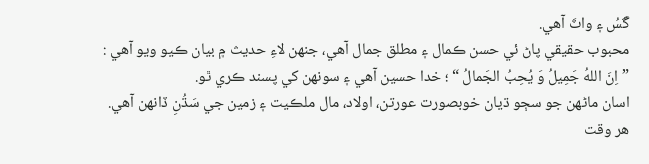گَسُ ۽ واٽَ آهي.
محبوب حقيقي پاڻ ئي حسن ڪمال ۽ مطلق جمال آهي، جنهن لاءِ حديث ۾ بيان ڪيو ويو آهي : ” اِنَ اللهُ جَمِيلُ وَ يُحِبُ الجَمالُ “ ؛ خدا حسين آهي ۽ سونهن کي پسند ڪري ٿو.
اسان ماڻهن جو سڄو ڌيان خوبصورت عورتن، اولاد، مال ملڪيت ۽ زمين جي سَڌُنِ ڏانهن آهي. هر وقت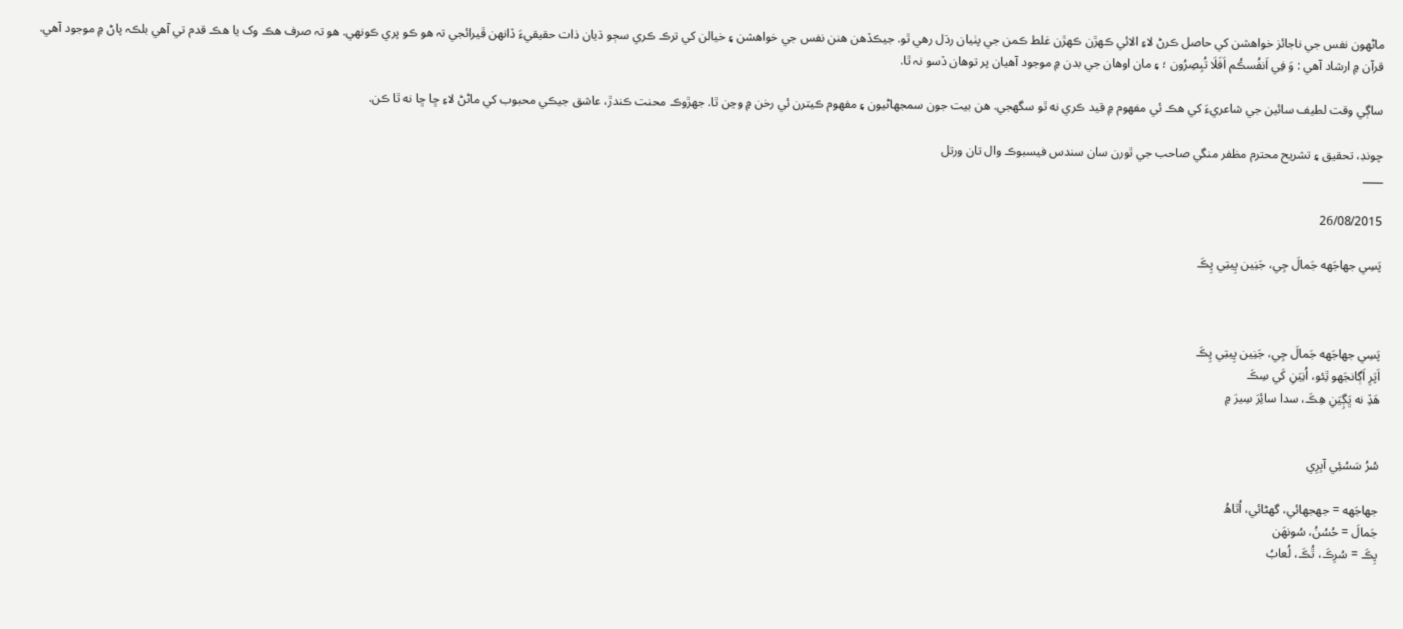ماڻهون نفس جي ناجائز خواهشن کي حاصل ڪرڻ لاءِ الائي ڪهڙن ڪهڙن غلط ڪمن جي پٺيان رڌل رهي ٿو. جيڪڏهن هنن نفس جي خواهشن ۽ خيالن کي ترڪ ڪري سڄو ڌيان ذات حقيقيءَ ڏانهن ڦيرائجي تہ هو ڪو پري ڪونهي. هو تہ صرف هڪ وک يا هڪ قدم تي آهي بلڪہ پاڻ ۾ موجود آهي.
قرآن ۾ ارشاد آهي : وَ فِي اَنفُسڪُم اَفَلَا تُبِصِرُون ؛ ۽ مان اوهان جي بدن ۾ موجود آهيان پر توهان ڏسو نہ ٿا.

ساڳي وقت لطيف سائين جي شاعريءَ کي هڪ ئي مفهوم ۾ قيد ڪري نه ٿو سگهجي. هن بيت جون سمجهاڻيون ۽ مفهوم ڪيترن ئي رخن ۾ وڃن ٿا. جهڙوڪ محنت ڪندڙ، عاشق جيڪي محبوب کي ماڻڻ لاءِ ڇا ڇا نه ٿا ڪن.

چونڊ، تحقيق ۽ تشريح محترم مظفر منگي صاحب جي ٿورن سان سندس فيسبوڪ وال تان ورتل
____

26/08/2015

پَسِي جهاجَهه جَمالَ جِي، جَنِين پِيتِي پِڪَ



پَسِي جهاجَهه جَمالَ جِي، جَنِين پِيتِي پِڪَ
اَپَرِ اَڳانجَهو ٿِئو، اُنِيَنِ کَي سِڪَ
هَڏِ نه ڀَڳِيَنِ هِڪَ، سدا سائِرَ سِيرَ ۾


سُرُ سَسُئِي آبِرِي

جهاجَهه = جهجهائي، گهڻائي، اُٿاھُ
جَمالَ = حُسُنُ، سُونهَن
پِڪَ = سُرِڪَ، ٿُڪَ، لُعابُ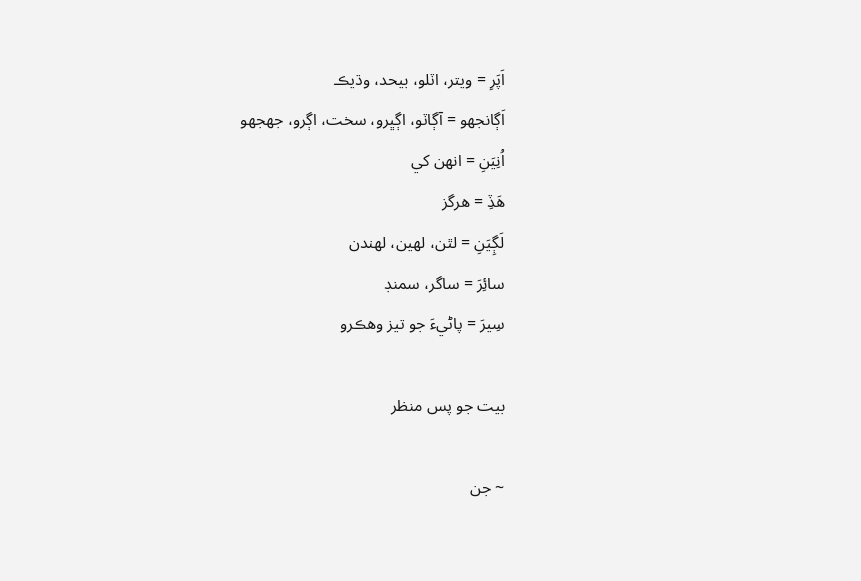اَپَرِ = ويتر، اٽلو، بيحد، وڌيڪ
اَڳانجهو = آڳاٽو، اڳڀرو، سخت، اڳرو، جهجهو
اُنِيَنِ = انهن کي
هَڏِ = هرگز
لَڳِيَنِ = لٿن، لهين، لهندن
سائِرَ = ساگر، سمنڊ
سِيرَ = پاڻيءَ جو تيز وهڪرو

بيت جو پس منظر

~ جن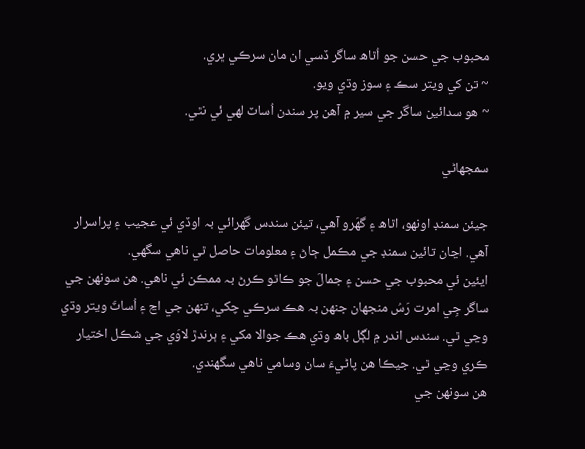محبوب جي حسن جو اُٿاھ ساگر ڏسي ان مان سرڪي ڀري.
~ تن کي ويتر سڪ ۽ سوز وڌي ويو.
~ هو سدائين ساگر جي سير ۾ آهن پر سندن اُساٽ لهي ئي نٿي.

سمجهاڻي

جيئن سمنڊ اونهو، اٿاھ ۽ گهَرو آهي، تيئن سندس گهرائي بہ اوڏي ئي عجيب ۽ پراسرار آهي. اڃان تائين سمنڊ جي مڪمل ڄاڻ ۽ معلومات حاصل ٿي ناهي سگهي.
ايئين ئي محبوب جي حسن ۽ جمالَ جو ڪاٿو ڪرڻ بہ ممڪن ئي ناهي. هن سونهن جي ساگر جِي امرت رَسُ منجهان جنهن بہ هڪ سرڪي چکي، تنهن جي اڃ ۽ اُساٽَ ويتر وڌي وڃي ٿي. سندس اندر ۾ لڳل باھ وڌي هڪ جوالا مکي ۽ ٻرندڙ لاوَي جي شڪل اختيار ڪري وڃي ٿي. جيڪا هن پاڻيءَ سان وسامي ناهي سگهندي.
هن سونهن جي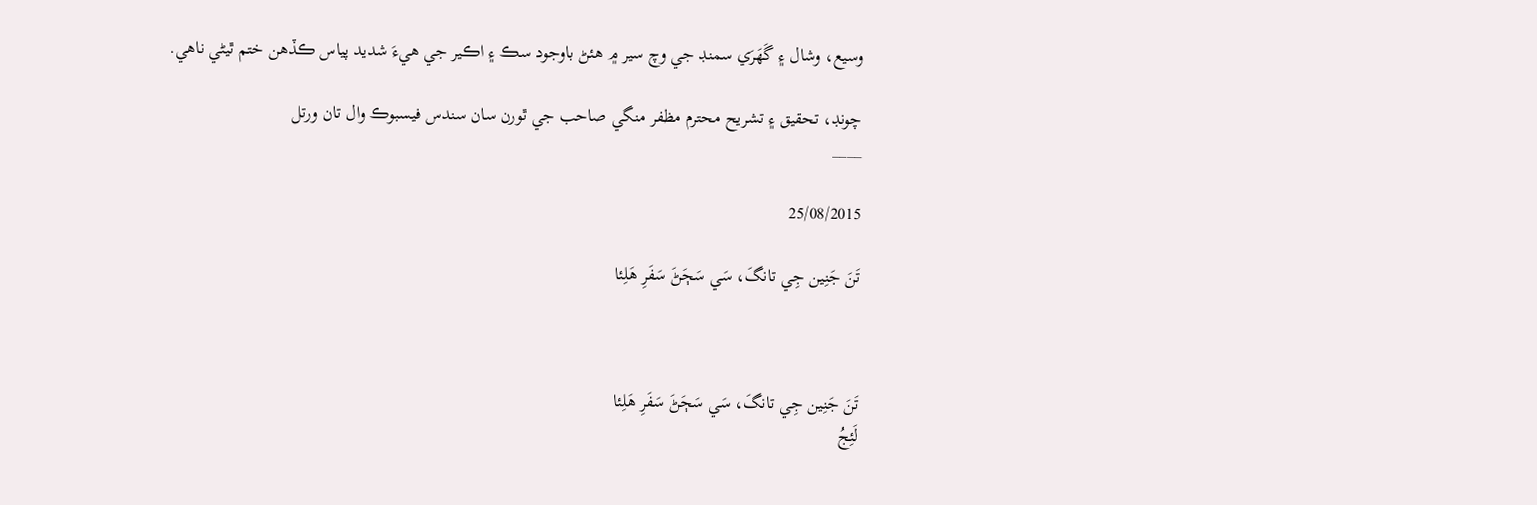وسيع، وشال ۽ گَهَرَي سمنڊ جي وچ سير ۾ هئڻ باوجود سڪ ۽ اڪير جي هيءَ شديد پياس ڪڏهن ختم ٿيڻي ناهي.

چونڊ، تحقيق ۽ تشريح محترم مظفر منگي صاحب جي ٿورن سان سندس فيسبوڪ وال تان ورتل
____

25/08/2015

تَنَ جَنِين جِي تانگَ، سَي سَڄَڻَ سَفَرِ هَلِئا



تَنَ جَنِين جِي تانگَ، سَي سَڄَڻَ سَفَرِ هَلِئا
لَئِجُ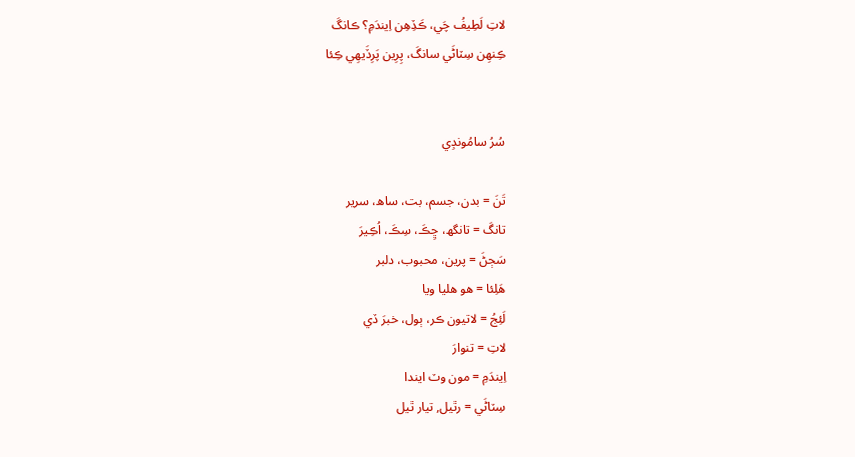لاتِ لَطِيفُ چَي، ڪَڏِهِن اِيندَمِ؟ ڪانگَ
ڪِنهِن سِٽاڻَي سانگَ، پِرِين پَرِڏَيهِي ڪِئا


سُرُ سامُونڊِي

تَنَ = بدن، جسم، بت، ساھ، سرير
تانگَ = تانگھ، ڇِڪَ، سِڪَ، اُڪِيرَ
سَڄڻَ = پرين، محبوب، دلبر
هَلِئا = هو هليا ويا
لَئِجُ = لاتيون ڪر، ٻول، خبرَ ڏي
لاتِ = تنوارَ
اِيندَمِ = مون وٽ ايندا
سِٽاڻَي = رٿيل, تيار ٿيل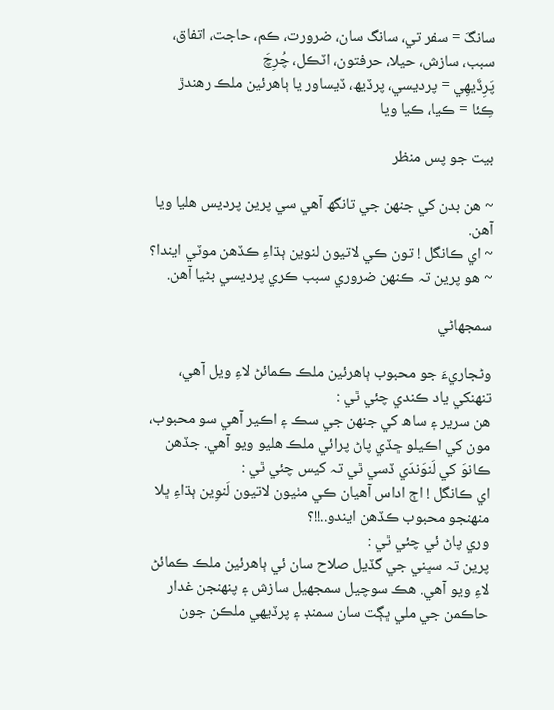سانگَ = سفر تي، سانگ سان، ضرورت، ڪم، حاجت، اتفاق، سبب، سازش، حيلا، حرفتون، اٽڪل، چُرِچَ
پَرِڏَيهِي = پرديسي، پرڏيھ، ڏيساور يا ٻاهرئين ملڪ رهندڙ
ڪِئا = ڪيا، ڪيا ويا

بيت جو پس منظر

~ هن بدن کي جنهن جي تانگھ آهي سي پرين پرديس هليا ويا آهن.
~ اي ڪانگل ! تون ڪي لاتيون لنوين ٻڌاءِ ڪڏهن موٽي ايندا؟
~ هو پرين تہ ڪنهن ضروري سبب ڪري پرديسي بڻيا آهن.

سمجهاڻي

وڻجاريءَ جو محبوب ٻاهرئين ملڪ ڪمائڻ لاءِ ويل آهي، تنهنکي ياد ڪندي چئي ٿي :
هن سرير ۽ ساھ کي جنهن جي سڪ ۽ اڪير آهي سو محبوب، مون کي اڪيلو ڇڏي پاڻ پرائي ملڪ هليو ويو آهي. جڏهن ڪانوَ کي لَنوَندَي ڏسي ٿي تہ کيس چئي ٿي :
اي ڪانگل ! اڄ اداس آهيان ڪي مٺيون لاتيون لَنوِين ٻڌاءِ ڀلا منهنجو محبوب ڪڏهن ايندو..!!؟
وري پاڻ ئي چئي ٿي :
پرين تہ سڀني جي گڏيل صلاح سان ئي ٻاهرئين ملڪ ڪمائڻ لاءِ ويو آهي. هڪ سوچيل سمجهيل سازش ۽ پنهنجن غدار حاڪمن جي ملي ڀڳت سان سمنڊ ۽ پرڏيهي ملڪن جون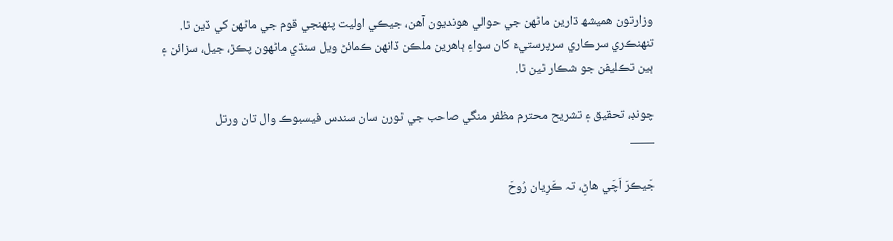وزارتون هميشھ ڌارين ماڻهن جي حوالي هونديون آهن، جيڪي اوليت پنهنجي قوم جي ماڻهن کي ڏين ٿا.
تنهنڪري سرڪاري سرپرستيءَ کان سواءِ ٻاهرين ملڪن ڏانهن ڪمائڻ ويل سنڌي ماڻهون پڪڙ، جيل، سزائن ۽ ٻين تڪليفن جو شڪار ٿين ٿا.

چونڊ، تحقيق ۽ تشريح محترم مظفر منگي صاحب جي ٿورن سان سندس فيسبوڪ وال تان ورتل
____

جَيڪرَ اَچَي هاڻِ، تہ ڪَرِيان رُوحَ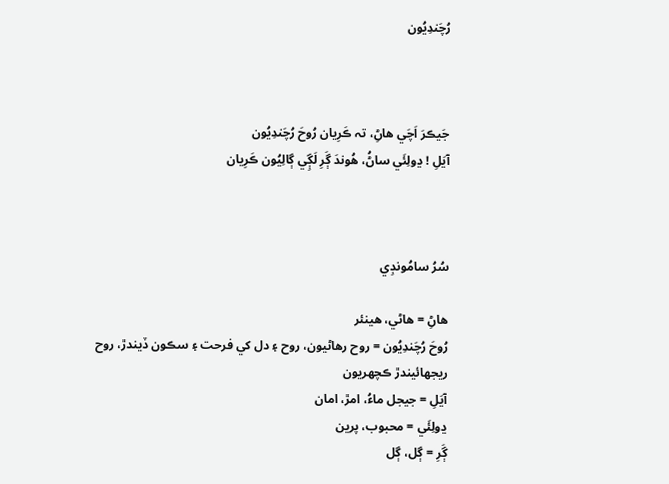رُچَندِيُون



جَيڪرَ اَچَي هاڻِ، تہ ڪَرِيان رُوحَ رُچَندِيُون
آيَلِ ! ڍولِئَي ساڻُ، هُوندَ ڳَرِ لَڳِي ڳالِيُون ڪَرِيان



سُرُ سامُونڊِي

هاڻِ = هاڻي، هينئر
رُوحَ رُچَندِيُون = روح رهاڻيون، روح ۽ دل کي فرحت ۽ سڪون ڏيندڙ، روح ريجهائيندڙ ڪچهريون
آيَلِ = جيجل ماءُ، امڙ، امان
ڍولِئَي = محبوب، پرين
ڳَرِ = ڳل، ڳل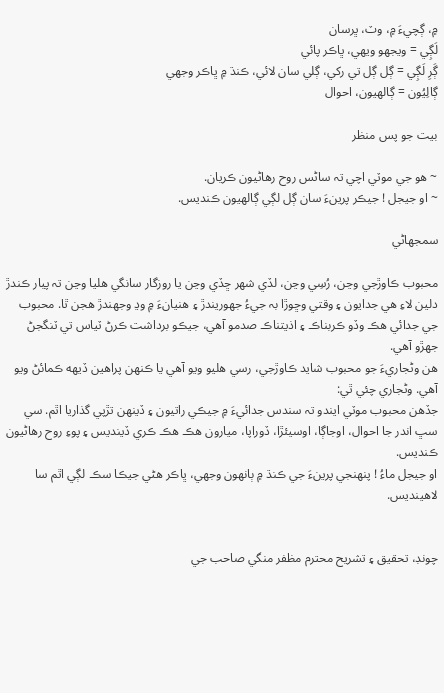۾، ڳچيءَ ۾، وٽ، ڀرسان
لَڳِي = ويجهو ويهي، ڀاڪر پائي
ڳَرِ لَڳِي = ڳل ڳل تي رکي، ڳلي سان لائي، ڪنڌ ۾ ڀاڪر وجهي
ڳالِيُون = ڳالهيون، احوال

بيت جو پس منظر

~ هو جي موٽي اچي تہ ساڻس روح رهاڻيون ڪريان.
~ او جيجل ! جيڪر پرينءَ سان ڳل لڳي ڳالهيون ڪنديس.

سمجهاڻي

محبوب ڪاوڙجي وڃن، رُسِي وڃن، لڏي شهر ڇڏي وڃن يا روزگار سانگي هليا وڃن تہ پيار ڪندڙ دلين لاءِ هي جدايون ۽ وقتي وڇوڙا بہ جيءُ جهوريندڙ ۽ هنيانءَ ۾ وڍ وجهندڙ هجن ٿا. محبوب جي جدائي هڪ وڏو ڪربناڪ ۽ اذيتناڪ صدمو آهي، جيڪو برداشت ڪرڻ ٽياس تي ٽنگجڻ جهڙو آهي.
هن وڻجاريءَ جو محبوب شايد ڪاوڙجي، رسي هليو ويو آهي يا ڪنهن پراهين ڏيهه ڪمائڻ ويو آهي. وڻجاري چئي ٿي:
جڏهن محبوب موٽي ايندو تہ سندس جدائيءَ ۾ جيڪي راتيون ۽ ڏينهن تڙپي گذاريا اٿم. سي سڀ اندر جا احوال، اوجاڳا، اوسيئڙا، ڏوراپا، ميارون هڪ هڪ ڪري ڏينديس ۽ پوءِ روح رهاڻيون ڪنديس.
او جيجل ماءُ ! پنهنجي پرينءَ جي ڪنڌ ۾ ٻانهون وجهي، ڀاڪر هڻي جيڪا سڪ لڳي اٿم سا لاهينديس.


چونڊ، تحقيق ۽ تشريح محترم مظفر منگي صاحب جي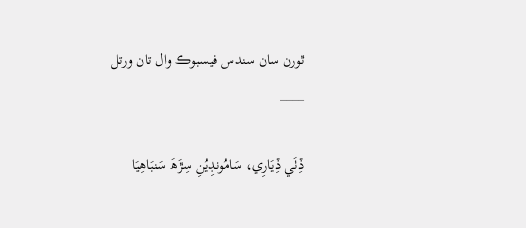ٿورن سان سندس فيسبوڪ وال تان ورتل
____

ڏِٺَي ڏِيَارِي، سَامُونڊِيُنِ سِڙَھَ سَنبَاهِيَا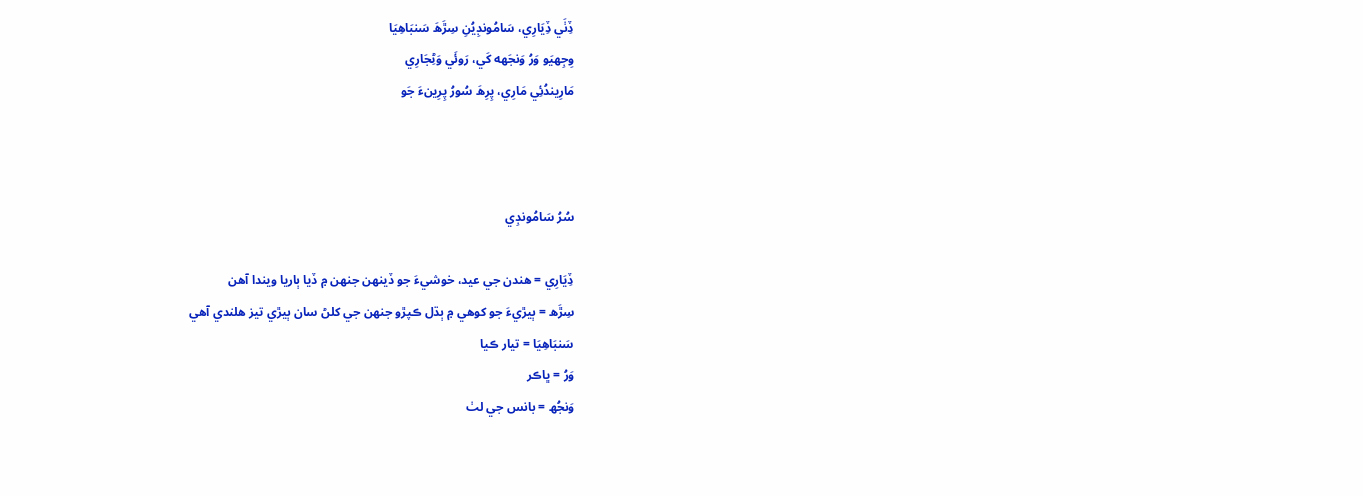ڏِٺَي ڏِيَارِي، سَامُونڊِيُنِ سِڙَھَ سَنبَاهِيَا
وِجِهيَو وَرُ وَنجَهه کَي، رَوئَي وَڻِجَارِي
مَارِيندُئِي مَارِي، پِرِھَ سُورُ پِرِينءَ جَو



سُرُ سَامُونڊِي

ڏِيَارِي = هندن جي عيد، خوشيءَ جو ڏينهن جنهن ۾ ڏيا ٻاريا ويندا آهن
سِڙَھ = ٻيڙيءَ جو کوهي ۾ ٻڌل ڪپڙو جنهن جي کلڻ سان ٻيڙي تيز هلندي آهي
سَنبَاهِيَا = تيار ڪيا
وَرُ = ڀاڪر
وَنجُھ = بانس جي لٺ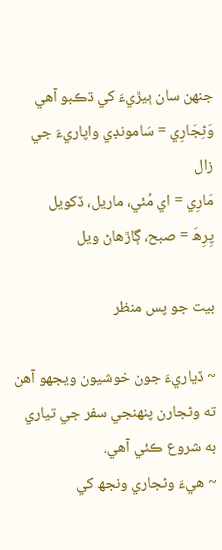جنهن سان ٻيڙيءَ کي ڌڪبو آهي
وَڻِجَارِي = سَامونڊي واپاريءَ جي زال
مَارِي = اي مُئي، ماريل، ڏکويل
پِرِھَ = صبح، ڳاڙهاڻ ويل

بيت جو پس منظر

~ ڏياريءَ جون خوشيون ويجهو آهن ته وڻجارن پنهنجي سفر جي تياري به شروع ڪئي آهي.
~ هيءَ وڻجاري ونجھ کي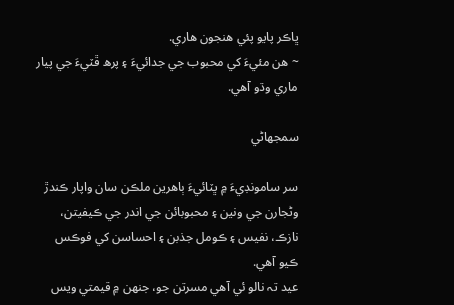ڀاڪر پايو پئي هنجون هاري.
~ هن مئيءَ کي محبوب جي جدائيءَ ۽ پرھ ڦٽيءَ جي پيار ماري وڌو آهي.

سمجهاڻي

سر سامونڊيءَ ۾ ڀٽائيءَ ٻاهرين ملڪن سان واپار ڪندڙ وڻجارن جي ونين ۽ محبوبائن جي اندر جي ڪيفيتن، نازڪ، نفيس ۽ ڪومل جذبن ۽ احساسن کي فوڪس ڪيو آهي.
عيد تہ نالو ئي آهي مسرتن جو، جنهن ۾ قيمتي ويس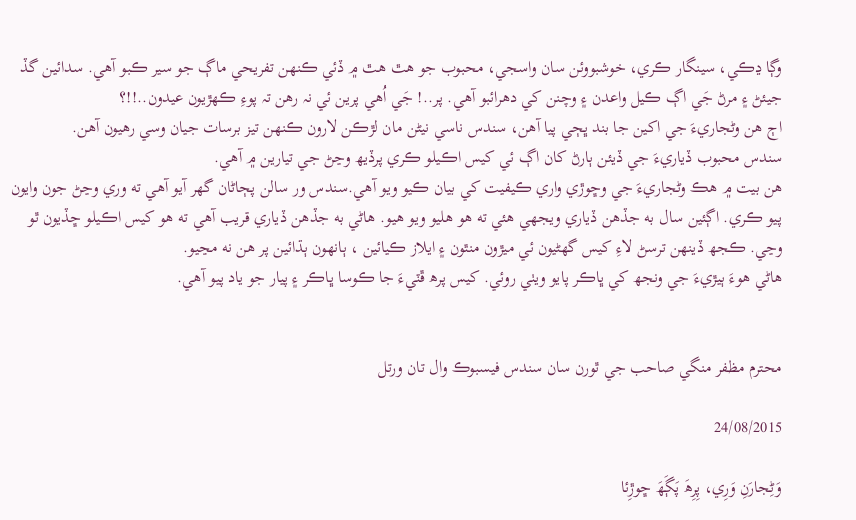وڳا ڍڪي، سينگار ڪري، خوشبووئن سان واسجي، محبوب جو هٿ هٿ ۾ ڏئي ڪنهن تفريحي ماڳ جو سير ڪبو آهي. سدائين گڏ جيئڻ ۽ مرڻ جَي اڳ ڪيل واعدن ۽ وچنن کي دهرائبو آهي. پر..! جَي اُهي پرين ئي نہ رهن تہ پوءِ ڪهڙيون عيدون..!!؟
اڄ هن وڻجاريءَ جي اکين جا بند ڀڄي پيا آهن، سندس ناسي نيڻن مان لڙڪن لارون ڪنهن تيز برسات جيان وسي رهيون آهن.
سندس محبوب ڏياريءَ جي ڏيئن ٻارڻ کان اڳ ئي کيس اڪيلو ڪري پرڏيھ وڃڻ جي تيارين ۾ آهي.
هن بيت ۾ هڪ وڻجاريءَ جي وڇوڙي واري ڪيفيت کي بيان ڪيو ويو آهي.سندس ور سالن پڄاڻان گهر آيو آهي ته وري وڃڻ جون وايون پيو ڪري. اڳئين سال به جڏهن ڏياري ويجهي هئي ته هو هليو ويو هيو. هاڻي به جڏهن ڏياري قريب آهي ته هو کيس اڪيلو ڇڏيون ٿو وڃي. ڪجھ ڏينهن ترسڻ لاءِ کيس گهڻيون ئي ميڙون منٿون ۽ ايلاز ڪيائين ، ٻانهون ٻڌائين پر هن نه مڃيو.
هاڻي هوءَ ٻيڙيءَ جي ونجھ کي ڀاڪر پايو ويٺي روئي. کيس پرھ ڦٽيءَ جا ڪوسا ڀاڪر ۽ پيار جو ياد پيو آهي.


محترم مظفر منگي صاحب جي ٿورن سان سندس فيسبوڪ وال تان ورتل

24/08/2015

وَڻِجارَنِ وَرِي، پِرِھَ پَڳَھَ ڇوڙِئا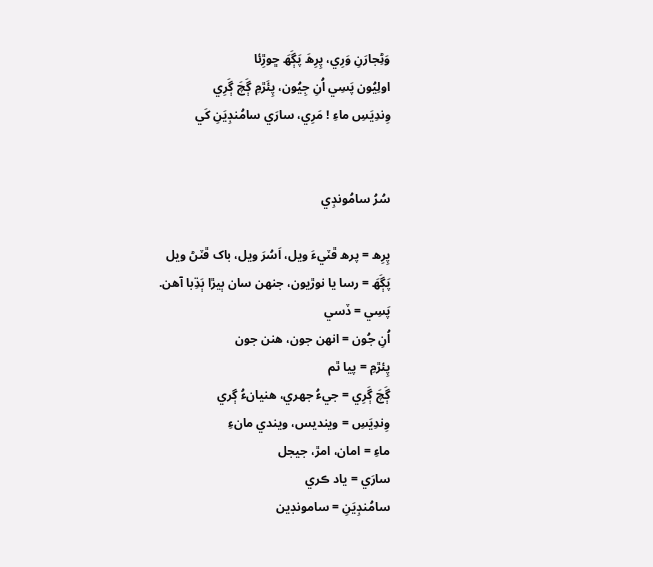وَڻِجارَنِ وَرِي، پِرِھَ پَڳَھَ ڇوڙِئا
اولِيُون پَسِي اُنِ جِيُون، پِئَڙمِ ڳَچَ ڳَرِي
وِندِيَسِ ماءِ ! مَرِي، سارَي سامُنڊِيَنِ کَي


سُرُ سامُونڊِي

پِرِھ = پرھ ڦٽيءَ ويل، اَسُرَ ويل، باک ڦٽڻ ويل
پَڳَھَ = رسا يا نوڙيون، جنهن سان ٻيڙا ٻَڌِبا آهن.
پَسِي = ڏسي
اُنِ جُون = انهن جون، هنن جون
پِئڙمِ = پيا ٿم
ڳَچَ ڳَرِي = جيءُ جهري، هنيانءُ ڳري
وِندِيَسِ = وينديس، ويندي مانءِ
ماءِ = امان، امڙ، جيجل
سارَي = ياد ڪري
سامُنڊِيَنِ = سامونڊين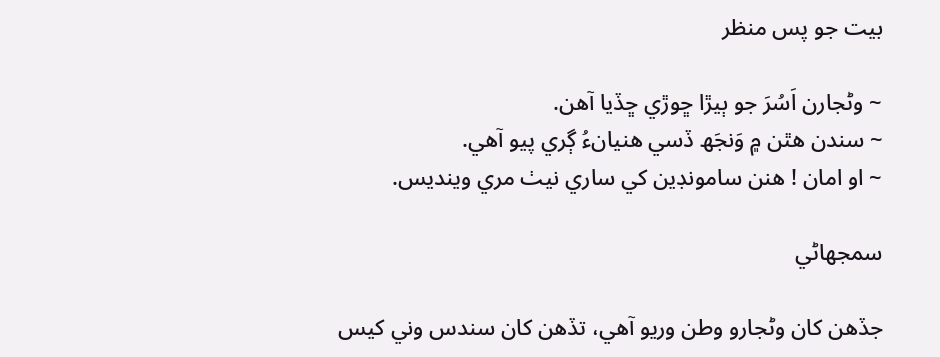بيت جو پس منظر

~ وڻجارن اَسُرَ جو ٻيڙا ڇوڙي ڇڏيا آهن.
~ سندن هٿن ۾ وَنجَھ ڏسي هنيانءُ ڳري پيو آهي.
~ او امان ! هنن سامونڊين کي ساري نيٺ مري وينديس.

سمجهاڻي

جڏهن کان وڻجارو وطن وريو آهي، تڏهن کان سندس وني کيس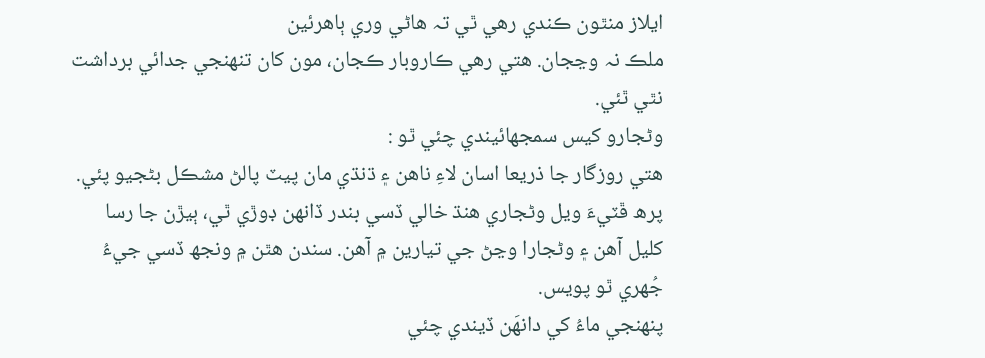ايلاز منٿون ڪندي رهي ٿي تہ هاڻي وري ٻاهرئين
ملڪ نہ وڃجان. هتي رهي ڪاروبار ڪجان، مون کان تنهنجي جدائي برداشت نٿي ٿئي.
وڻجارو کيس سمجهائيندي چئي ٿو :
هتي روزگار جا ذريعا اسان لاءِ ناهن ۽ ڌنڌي مان پيٽ پالڻ مشڪل بڻجيو پئي. پرھ ڦٽيءَ ويل وڻجاري هنڌ خالي ڏسي بندر ڏانهن ڊوڙي ٿي، ٻيڙن جا رسا کليل آهن ۽ وڻجارا وڃڻ جي تيارين ۾ آهن. سندن هٿن ۾ ونجھ ڏسي جيءُ جُهري ٿو پويس.
پنهنجي ماءُ کي دانهَن ڏيندي چئي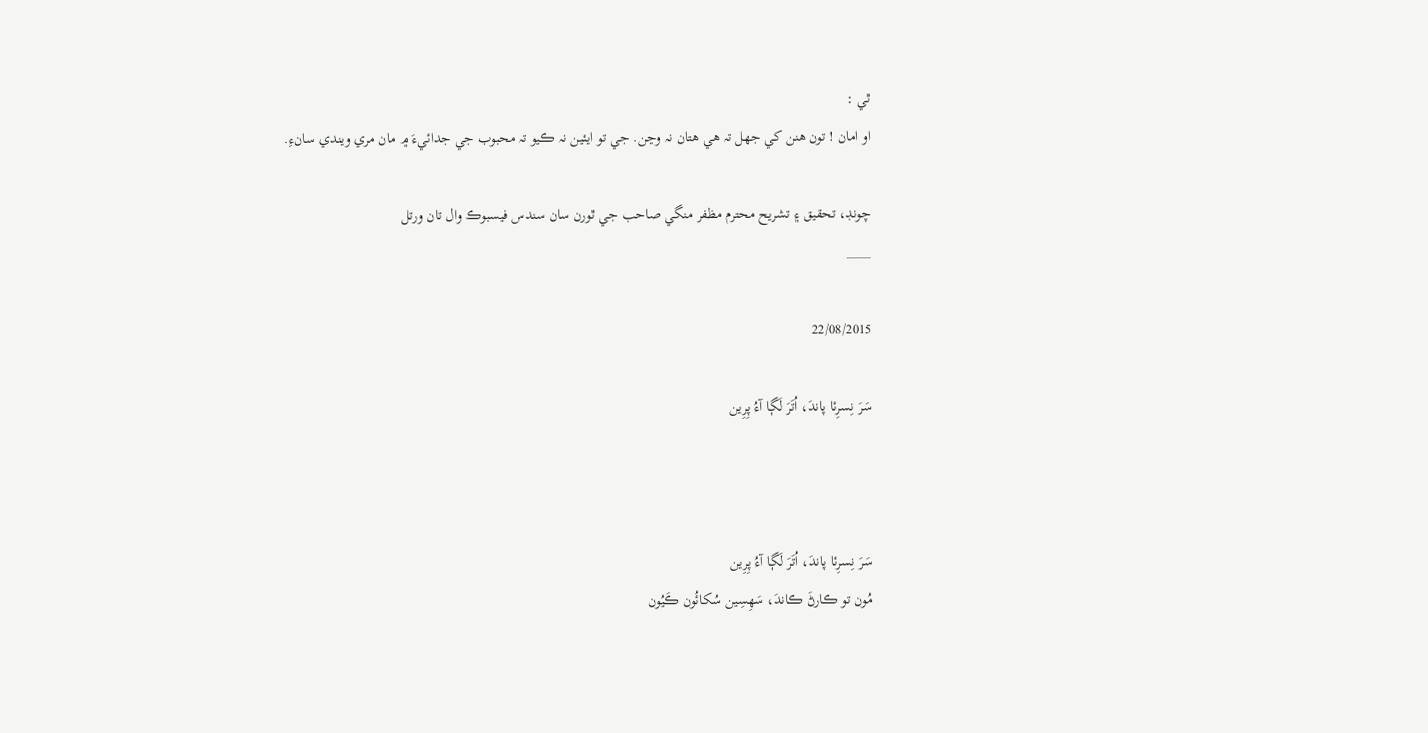ٿي :
او امان ! تون هنن کي جهل تہ هي هتان نہ وڃن. جي تو ايئين نہ ڪيو تہ محبوب جي جدائيءَ ۾ مان مري ويندي سانءِ.

چونڊ، تحقيق ۽ تشريح محترم مظفر منگي صاحب جي ٿورن سان سندس فيسبوڪ وال تان ورتل
____

22/08/2015

سَرَ نِسرِئا پاندَ، اُتَرَ لَڳا آءُ پِرِين



سَرَ نِسرِئا پاندَ، اُتَرَ لَڳا آءُ پِرِين
مُون تو ڪارڻَ ڪاندَ، سَهِسِين سُکائُون ڪَيُون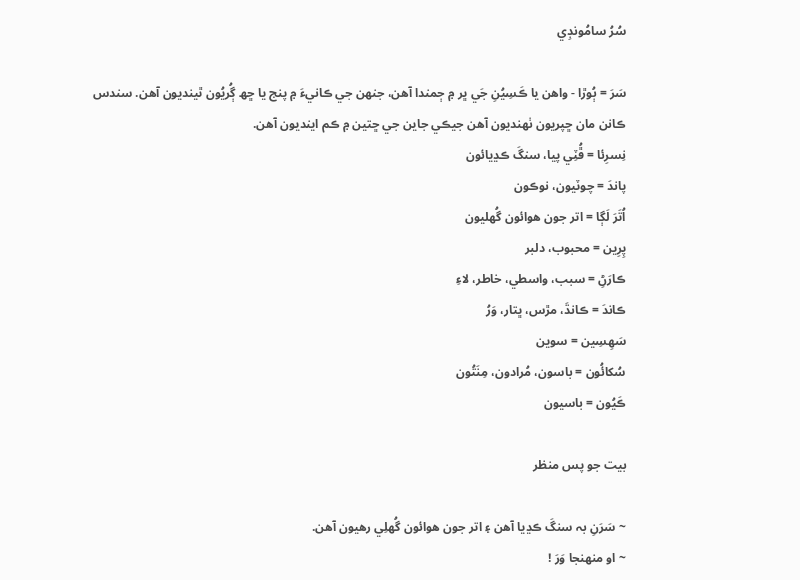سُرُ سامُونڊِي

سَرَ = ٻُوڙا - واهن يا ڪَسِيُنِ جَي ڀر ۾ ڄمندا آهن، جنهن جي ڪانيءَ ۾ پنج يا ڇھ ڳُريُون ٿينديون آهن. سندس ڪانن مان ڇپريون ٺهنديون آهن جيڪي جاين جي ڇتين ۾ ڪم اينديون آهن.
نِسرِئا = ڦُٽِي پيا، سنگَ ڪڍيائون
پاندَ = چوٽيون، نوڪون
اُتَرَ لَڳا = اتر جون هوائون گُهليون
پِرِين = محبوب، دلبر
ڪارَڻِ = سبب، واسطي، خاطر، لاءِ
ڪاندَ = ڪانڌَ، مڙس، ڀتار، وَرُ
سَهِسِين = سوين
سُکائُون = باسون، مُرادون، مِنَتُون
ڪَيُون = باسيون

بيت جو پس منظر

~ سَرَنِ بہ سنگَ ڪڍيا آهن ۽ اتر جون هوائون گُهلِي رهيون آهن.
~ او منهنجا وَرَ !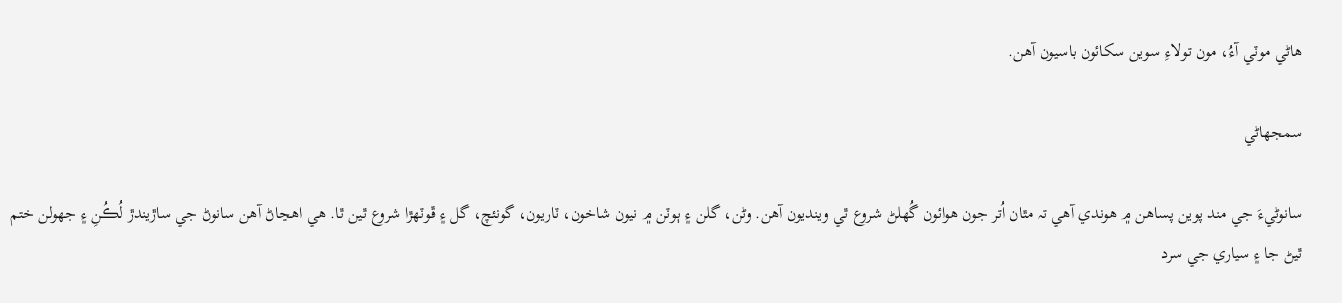هاڻي موٽي آءُ، مون تولاءِ سوين سکائون باسيون آهن.

سمجهاڻي

سانوڻيءَ جي مند پوين پساهن ۾ هوندي آهي تہ مٿان اُتر جون هوائون گُهلڻ شروع ٿي وينديون آهن. وڻن، گلن ۽ ٻوٽن ۾ نيون شاخون، ٽاريون، گونئچ، گل ۽ ڦوٽهڙا شروع ٿين ٿا. هي اهڃاڻ آهن سانوڻ جي ساڙيندڙ لُڪُنِ ۽ جهولن ختم ٿيڻ جا ۽ سياري جي سرد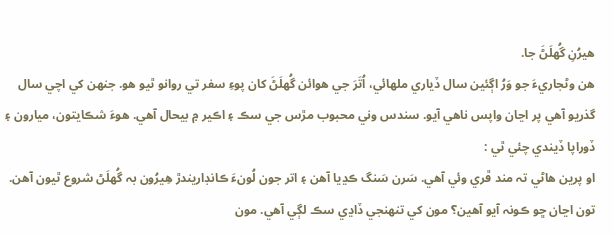هيرُنِ گُهلَڻَ جا.
هن وڻجاريءَ جو وَرُ اڳئين سال ڏياري ملهائي، اُتَرَ جي هوائن گُهلَڻَ کان پوءِ سفر تي روانو ٿيو هو. جنهن کي اچي سال گذريو آهي پر اڃان واپس ناهي آيو. سندس وني محبوب مڙس جي سڪ ۽ اڪير ۾ بيحال آهي. هوءَ شڪايتون، ميارون ۽ ڏوراپا ڏيندي چئي ٿي :
او پرين هاڻي تہ مند ڦري وئي آهي. سَرن سَنگ ڪڍيا آهن ۽ اتر جون لُونءَ ڪانڊاريندڙ هِيرُون بہ گُهلَڻ شروع ٿيون آهن. تون اڃان ڇو ڪونہ آيو آهين؟ مون کي تنهنجي ڏاڍي سڪ لڳي آهي. مون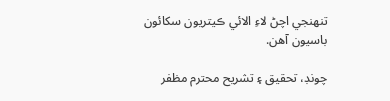تنهنجي اچڻ لاءِ الائي ڪيتريون سکائون باسيون آهن.

چونڊ، تحقيق ۽ تشريح محترم مظفر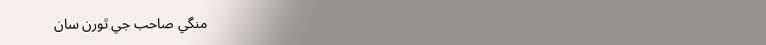منگي صاحب جي ٿورن سان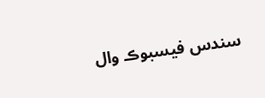سندس فيسبوڪ وال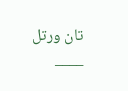تان ورتل
____